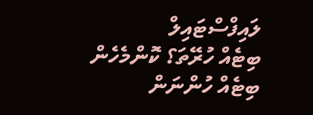ލައިފްސްޓައިލް
ބިޓެއް ހުރޭތަ؟ ކޮންމެހެން ބިޓެއް ހުންނަން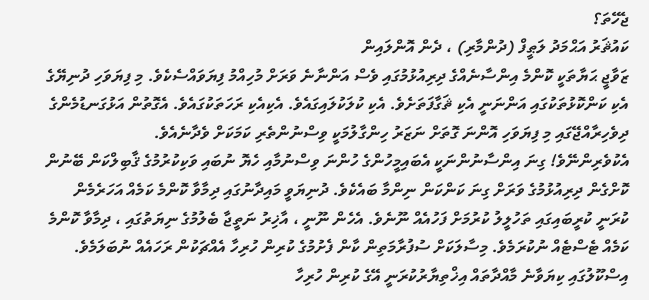ޖެހޭތަ؟
ކައުޘަރު އަޙްމަދު ލަޠީފް (ދުންމާރި) ، ދެން އޮންލައިން
ޒަވާޖީ ޙަޔާތަކީ ކޮންމެ އިންސާނެއްގެ ދިރިއުޅުމުގައި ވެސް އަންނާނެ ވަރަށް މުހިއްމު ފިޔަވައްސެކެވެ. މި ފިޔަވަހި ދުނިޔޭގެ އެކި ކަންކޮޅުތަކުގައި އަންނަނީ އެކި ޘަގާފަތަށެވެ. އެކި ކުލަކުލައިގައެވެ. އެކިއެކި ރަހަތަކުގައެވެ. އެގޮތުން އަޅުގަނޑުމެންގެ ދިވެހިރާއްޖޭގައި މި ފިޔަވަހި އޮންނަ ގޮތަށް ނަޒަރު ހިންގާލުމަކީ ވިސްނުންތެރި ކަމަކަށް ވެދާނެއެވެ.
އެކުވެރިންނޭވެ! ގިނަ އިންސާނުންނަކީ އެބައިމީހުންގެ ހުންނަ ވިސްނުމާއި ހެޔޮ ނުބައި ވަކިކުރުމުގެ ޤާބިލްކަން ބޭނުން ކޮށްގެން ދިރިއުޅުމުގެ ވަރަށް ގިނަ ކަންކަން ނިންމާ ބައެކެވެ. ދުނިޔަވީ މައިދާނުގައި ދިމާވާ ކޮންމެ ކަމެއް އަހަރެމެން ކުރަނީ ކުރީބައިގައި ތަހުލީލު ކުރުމަށް ފަހުއެއް ނޫނެވެ. އެހެން ނޫނީ ، އާޚިރު ނަތީޖާ ބެލުމުގެ ނިޔަތުގައި ، ދިމާވާ ކޮންމެ ކަމެއް ޓެސްޓެއް ނުކުރަމެވެ. މިސާލަކަށް ސުފުރާމަތިން ކާން ފެށުމުގެ ކުރިން ހުރިހާ އެއްޗަކުން ރަހައެއް ނުބަލަމެވެ. އިސްކޫލުގައި ކިޔަވާނެ މާއްދާތައް އިޚްތިޔާރުކުރަނީ އޭގެ ކުރިން ހުރިހާ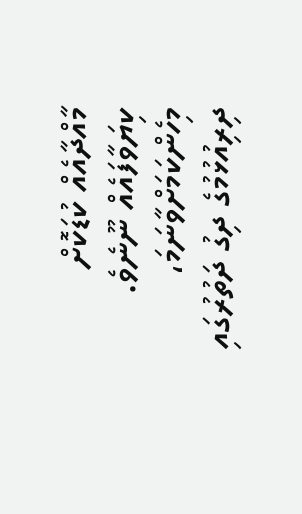މާއްދާއެއް ކުޑަކޮށް ކިޔަވާފައެއް ނޫނެވެ.
މިހެންކަމަށްވާނަމަ، ދިރިއުޅުމުގެ ދިގު ދަތުރުގައި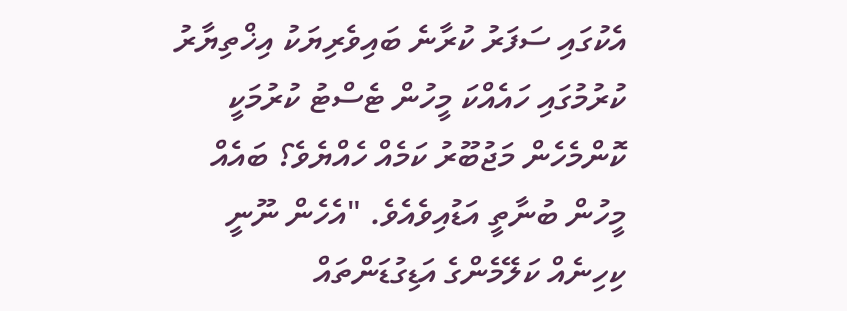އެކުގައި ސަފަރު ކުރާނެ ބައިވެރިޔަކު އިޚްތިޔާރު ކުރުމުގައި ހައެއްކަ މީހުން ޓެސްޓު ކުރުމަކީ ކޮންމެހެން މަޖުބޫރު ކަމެއް ހެއްޔެވެ؟ ބައެއް މީހުން ބުނާތީ އަޑުއިވެއެވެ. "އެހެން ނޫނީ ކިހިނެއް ކަލޭމެންގެ އަޑިގުޑަންތައް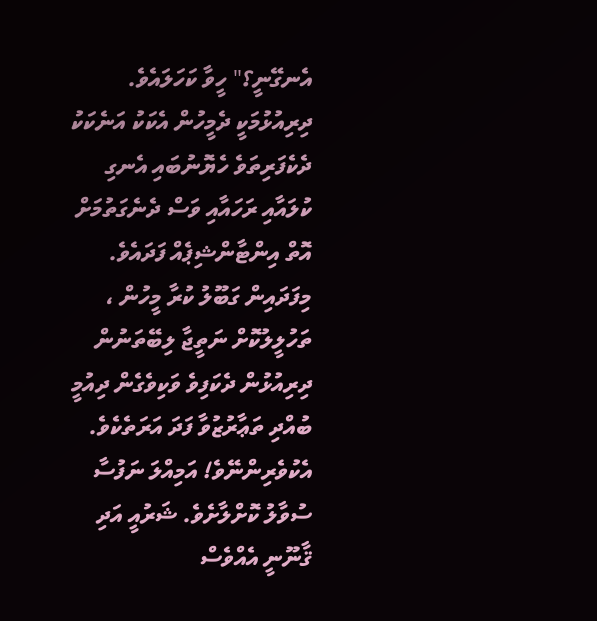އެނގޭނީ؟" ހީވާ ކަހަލައެވެ. ދިރިއުޅުމަކީ ދެމީހުން އެކަކު އަނެކަކު ދެކެފަރިތަވެ ހެޔޮނުބައި އެނގި ކުލައާއި ރަހައާއި ވަސް ދެނެގަތުމަށް އޮތް އިންޓާންޝިޕެއް ފަދައެވެ. މިފަދައިން ގަބޫލު ކުރާ މީހުން ، ތަހުލީލުކޮށް ނަތީޖާ ލިބޭތަނުން ދިރިއުޅުން ދެކަފިވެ ވަކިވެގެން ދިއުމީ ބުއްދި ތަޢާރުޒުވާ ފަދަ އަރަތެކެވެ.
އެކުވެރިންނޭވެ! އަމިއްލަ ނަފުސާ ސުވާލު ކޮށްލާށެވެ. ޝަރުއީ އަދި ޤާނޫނީ އެއްވެސް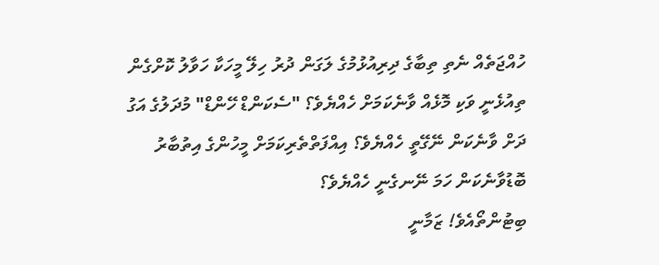ހުއްޖަތެއް ނެތި ތިބާގެ ދިރިއުޅުމުގެ ލަގަން ދުރު ހިލޭ މީހަކާ ހަވާލު ކޮށްގެން ތިއުޅެނީ ވަކި މޮޅެއް ވާނެކަމަށް ހެއްޔެވެ؟ "ސެކަންޑް ހޭންޑް" މުދަލުގެ އަގު ދަށް ވާނެކަން ނޭގޭތީ ހެއްޔެވެ؟ އިއްފަތްތެރިކަމަށް މީހުންގެ އިތުބާރު ބޮޑުވާނެކަން ހަމަ ނޭނގެނީ ހެއްޔެވެ؟
ބިޓުންތޯއެވެ! ޒަމާނީ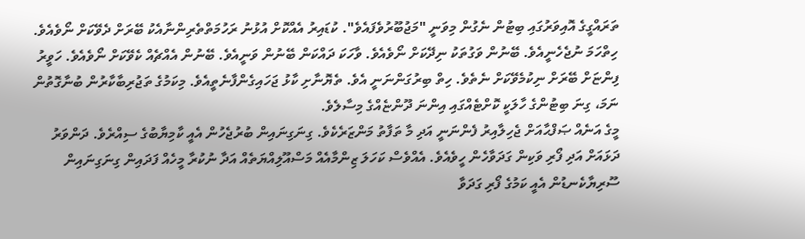ތަރައްގީގެ އޮއިވަރުގައި ބިޓުން ނެގުން މިވަނީ "މަޖުބޫރުވެފައެވެ". ކުޑައިރު އެއްކޮށް އުޅުނު ރަހުމަތްތެރިންނާއެކު ބޭރަށް ދެވޭކަށް ނޯވެއެވެ. ހިތްހަމަ ނުޖެހެނީއެވެ. ބޭނުން ވަގުތަކު ނިދޭކަށް ނޯވެއެވެ. ވާހަކަ ދައްކަން ބޭނުން ވަނީއެވެ. ބޭނުން އެއްޗެއް ކެވޭކަށް ނޯވެއެވެ. ހަވީރު ފިންޏަށް ބޭރަށް ނިކުމެވޭކަށް ނެތެވެ. ހިތް ބިރުގަންނަނީ އެވެ. ތެޔޮނާށި ކާޅު ޖަހައިގެންފާނެތީއެވެ. މިކަމުގެ ތަޖުރިބާކާރުން ބުނާގޮތުން ނަމަ، ގިނަ ބިޓުންގެ ހާލަކީ ކޮށްޓެއްގައި އިންނަ ދޫންޏެއްގެ މިސާލެވެ.
މީގެ އަނެއް ޞަފްޙާއަށް ޖެހިލާއިރު ފެންނަނީ އަދި މާ ތަފާތު މަންޒަރެކެވެ. ގިނަގިނައިން ބުރުޖެހުން އެއީ ކާމިޔާބުގެ ސިއްރެވެ. ދަންވަރު ދަޅައަށް އަދި ފޯރި ވަކިން ގަދަވާހެން ހީވެއެވެ. އެއްވެސް ކަހަލަ ޒިންމާއެއް މަސްއޫލިއްޔަތެއް އަދާ ނުކުރާ މީހެއް ފަދައިން ގިނަގިނައިން ސޫރިޔާކެނޑުން އެއީ ކަމުގެ ފޯރި ގަދަވާ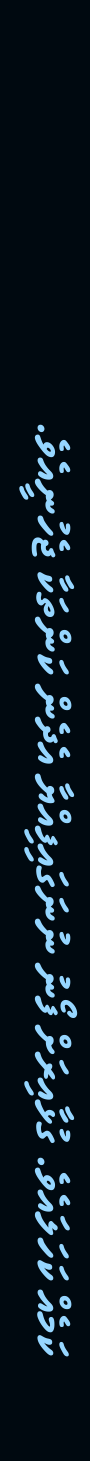ކަމެއް ކަހަލައެވެ. ގުޅާއިރަށް ފޯނު ނުނަގައިފިއްޔާ އެދެން ކަންތަކާ ޖެހުނީއެވެ.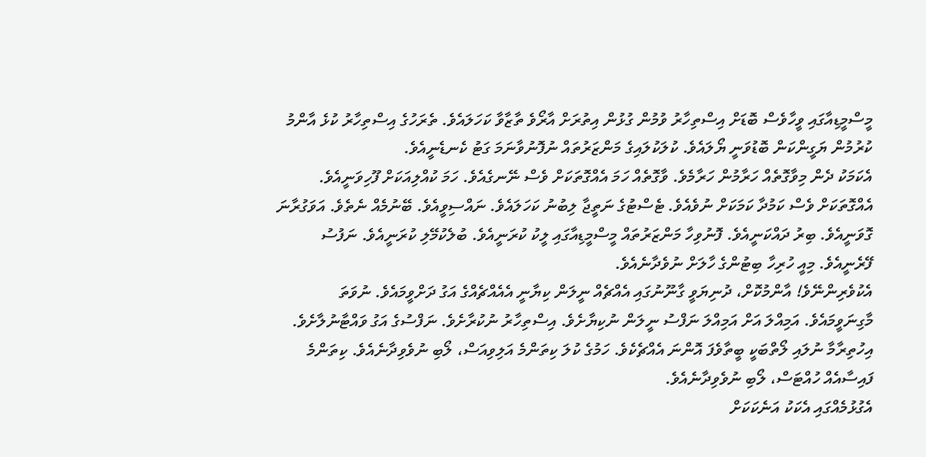މީސްމީޑިއާގައި ވީހާވެސް ބޮޑަށް އިސްތިހާރު ވުމުން ގުޅުން އިތުރަށް އާރޯވެ ތާޒާވާ ކަހަލައެވެ. ތެރަހުގެ އިސްތިހާރު ކުޅެ އާންމު ކުރުމުން ޔަގީންކަން ބޮޑުވަނީ ޔޯލައެވެ. ކުލަކުލައިގެ މަންޒަރުތައް ނުފޮނުވާނަމަ ގަޓު ކެނޑެނީއެވެ.
އެކަމަކު ދެން މިވާގޮތެއް ހަރާމުން ހަރާމެވެ. ވާގޮތެއް ހަމަ އެއްގޮތަކަށް ވެސް ނޭނގެއެވެ. ހަމަ ކުއްލިއަކަށް ފޫހިވަނީއެވެ. އެއްގޮތަކަށް ވެސް ކަމުދާ ކަމަކަށް ނުވެއެވެ. ޓެސްޓުގެ ނަތީޖާ ލިބުނު ކަހަލައެވެ. ނައްސިވީއެވެ. ބޭނުމެއް ނެތެވެ. އަވަގުރާނަ ގޮވަނީއެވެ. ބިރު ދައްކަނީއެވެ. ފޮނުވިހާ މަންޒަރުތައް މީސްމީޑިއާގައި ލީކު ކުރަނީއެވެ. ބުލެކުމޭލި ކުރަނީއެވެ. ނަފުސު ފޭރެނީއެވެ. މިއީ ހުރިހާ ބިޓުންގެ ހާލަށް ނުވެދާނެއެވެ.
އެކުވެރިންނޭވެ! އާންމުކޮށް، ދުނިޔަވީ ގާނޫނުގައި އެއްޗެއް ނީލަން ކިޔާނީ އެއެއްޗެއްގެ އަގު ދަށްވީމައެވެ. ނުވަތަ މާގިނަވީމައެވެ. އަމިއްލަ އަށް އަމިއްލަ ނަފްސު ނީލަން ނުކިޔާށެވެ. އިސްތިހާރު ނުކުރާށެވެ. ނަފްސުގެ އަގު ވައްޓާނުލާށެވެ. އިހުތިރާމާ ނުލައި ލޯތްބަކީ ބީތާވެފަ އޮންނަ އެއްޗެކެވެ. ހަމުގެ ކުލަ ކިތަންމެ އަލިވިއަސް، ލޯބި ނުވެވިދާނެއެވެ. ކިތަންމެ ފައިސާއެއް ހުއްޓަސް، ލޯބި ނުވެވިދާނެއެވެ.
އެގުޅުމެއްގައި އެކަކު އަނެކަކަށް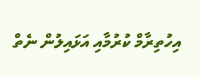އިހުތިރާމް ކުރުމާއި އަޅައިލުން ނެތް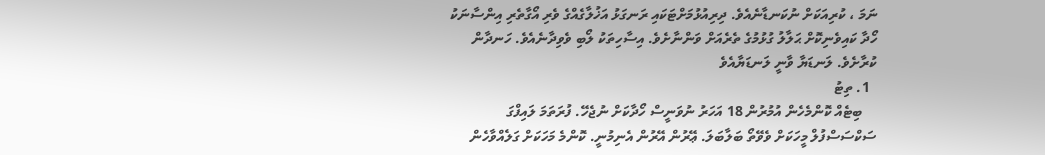ނަމަ ، ކުރިއަކަށް ނުކަނޑާނެއެވެ. ދިރިއުޅުމަށްޓަކައި ރަނގަޅު އަޚުލާގެއްގެ ވެރި އޯގާތެރި އިންސާނަކު ހޯދާ ކައިވެނިކޮށް ޙަލާލު ގުޅުމުގެ ތެރެއަށް ވަންނާށެވެ. އިސާހިތަކު ލޯބި ވެވިދާނެއެވެ. ހަނދާން ކުރާށެވެ. ލަނޑަޔާ ވާނީ ލަނޑަޔާއެވެ
  1. ތިޓު
    ބިޓެއް ކޮންމެހެން އުމުރުން 18 އަހަރު ނުވަނީސް ހޯދާކަށް ނުޖެހޭ. ފުރަތަމަ ލައިފްގަ ސަކްސަސްފުލް މީހަކަށް ވެވޭތޯ ބަލާބަލަ. ޢޭރުން އޭރުން އެނިމުނީ. ކޮންމެ މަހަކަށް ގަލެއްވާހެން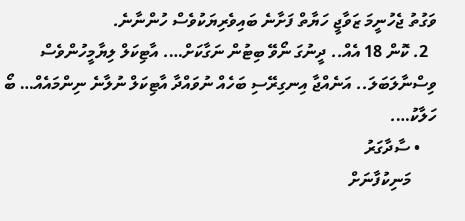ވަގުތު ޖެހުނީމަ ޒަވާޖީ ހަޔާތް ފަށާނެ ބައިވެރިޔަކުވެސް ހުންނާނެ.
  2. ކޮން 18 އެއް.. ދީނުގަ ނޯވޭ ބިޓުން ނަގާކަށް…. އާޓިކަލް ލިޔާމީހުންވެސް ވިސްނާލަބަލަ.. އަނެއްޖާ އިނގިރޭސި ބަހެއް ނުވައްދާ އާޓިކަލް ނުލާނެ ނިންމައެއް… ބޯ ހަލާކު….
    • ސާދާގަރު
      މަނިކުފާނަށް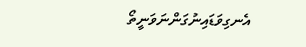އެނގިވަޑައިނުގަންނަވަނީތޯ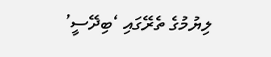ލިޔުމުގެ ތެރޭގައި ‘ބިދޭސީ’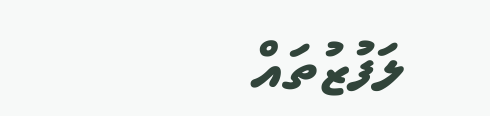ލަފުޒުތައް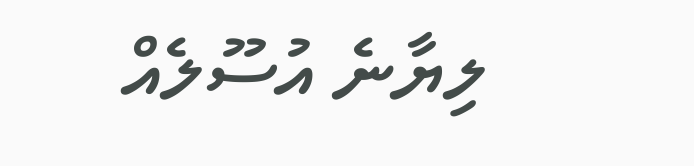ލިޔާނެ އުސޫލެއް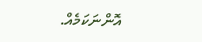އޮންނަކަމެއް.